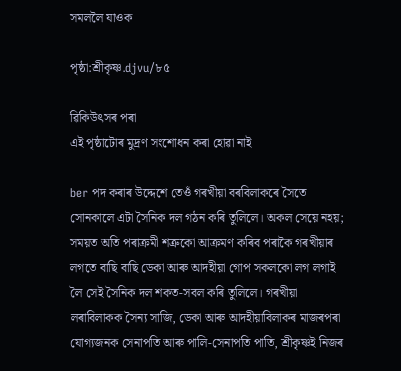সমললৈ যাওক

পৃষ্ঠা:শ্ৰীকৃষ্ণ.djvu/৮৫

ৱিকিউৎসৰ পৰা
এই পৃষ্ঠাটোৰ মুদ্ৰণ সংশোধন কৰা হোৱা নাই

ber পদ কৰাৰ উদ্দেশে তেওঁ গৰখীয়া বৰবিলাকৰে সৈতে সোনকালে এটা সৈনিক দল গঠন কৰি তুলিলে। অকল সেয়ে নহয়; সময়ত অতি পৰাক্ৰমী শত্ৰুকো আক্ৰমণ কৰিব পৰাকৈ গৰখীয়াৰ লগতে বাছি বাছি ডেকা আৰু আদহীয়া গোপ সকলকো লগ লগাই লৈ সেই সৈনিক দল শকত-সবল কৰি তুলিলে। গৰখীয়া লৰাবিলাকক সৈন্য সাজি, ডেকা আৰু আদহীয়াবিলাকৰ মাজৰপৰা যোগ্যজনক সেনাপতি আৰু পালি-সেনাপতি পাতি, শ্ৰীকৃষ্ণই নিজৰ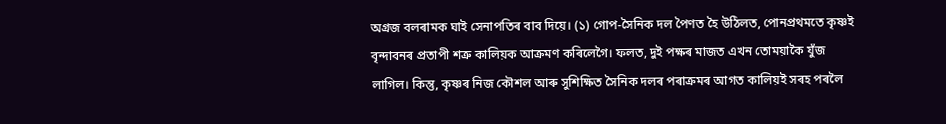অগ্ৰজ বলৰামক ঘাই সেনাপতিৰ বাব দিয়ে। (১) গোপ-সৈনিক দল পৈণত হৈ উঠিলত, পোনপ্ৰথমতে কৃষ্ণই বৃন্দাবনৰ প্ৰতাপী শত্ৰু কালিয়ক আক্ৰমণ কৰিলেগৈ। ফলত, দুই পক্ষৰ মাজত এখন তোময়াকৈ যুঁজ লাগিল। কিন্তু, কৃষ্ণৰ নিজ কৌশল আৰু সুশিক্ষিত সৈনিক দলৰ পৰাক্ৰমৰ আগত কালিয়ই সৰহ পৰলৈ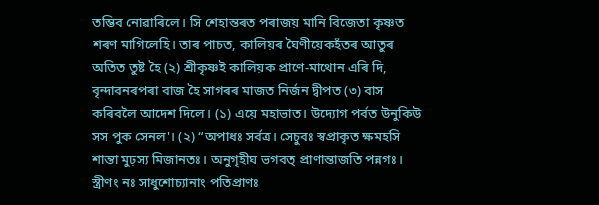তম্ভিব নোৱাৰিলে। সি শেহান্তৰত পৰাজয় মানি বিজেতা কৃষ্ণত শৰণ মাগিলেহি। তাৰ পাচত, কালিয়ৰ ঘৈণীয়েকহঁতৰ আতুৰ অতিত তুষ্ট হৈ (২) শ্ৰীকৃষ্ণই কালিয়ক প্ৰাণে-মাথোন এৰি দি, বৃন্দাবনৰপৰা বাজ হৈ সাগৰৰ মাজত নিৰ্জন দ্বীপত (৩) বাস কৰিবলৈ আদেশ দিলে। (১) এয়ে মহাভাত। উদ্যোগ পৰ্বত উনুকিউ সস পুক সেনল'। (২) “অপাধঃ সৰ্বত্ৰ। সেচুবঃ স্বপ্ৰাকৃত ক্ষমহসি শান্তা মুঢ়স্য মিজানতঃ। অনুগৃহীঘ ভগবত্ প্ৰাণান্তাজতি পন্নগঃ। স্ত্ৰীণং নঃ সাধুশোচ্যানাং পতিপ্ৰাণঃ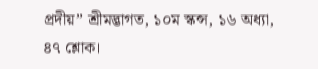প্ৰদীয়” শ্ৰীমদ্ভাগত, ১০ম স্কন্স, ১৬ অধ্যা, ৪৭ শ্লোক।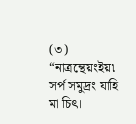(৩) “নাত্ৰন্থেয়ংইয়৷ সৰ্প সমুদ্ৰং যাহি মা চিৎ।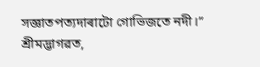সজ্ঞাতপত্যদাৰাটো গোভিজতে নদী।” শ্ৰীমদ্ভাগৱত,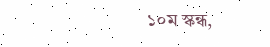১০ম স্কন্ধ,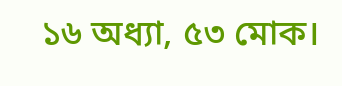১৬ অধ্যা, ৫৩ মোক।